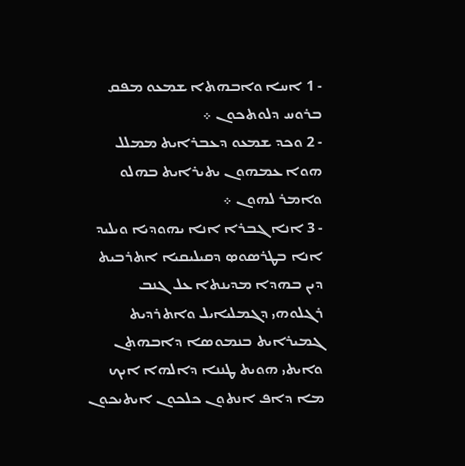- 1 ܐܚܐ ܘܐܒܗܬܐ ܫܡܥܘ ܡܦܩ ܒܪܘܚ ܕܠܘܬܟܘܢ ܀
- 2 ܘܟܕ ܫܡܥܘ ܕܥܒܪܐܝܬ ܡܡܠܠ ܗܘܐ ܥܡܗܘܢ ܝܬܝܪܐܝܬ ܒܗܠܘ ܘܐܡܪ ܠܗܘܢ ܀
- 3 ܐܢܐ ܓܒܪܐ ܐܢܐ ܝܗܘܕܝܐ ܘܝܠܝܕ ܐܢܐ ܒܛܪܤܘܤ ܕܩܝܠܝܩܝܐ ܐܬܪܒܝܬ ܕܝܢ ܒܗܕܐ ܡܕܝܢܬܐ ܥܠ ܓܢܒ ܪܓܠܘܗܝ ܕܓܡܠܝܐܝܠ ܘܐܬܪܕܝܬ ܓܡܝܪܐܝܬ ܒܢܡܘܤܐ ܕܐܒܗܬܢ ܘܐܝܬܝ ܗܘܝܬ ܛܢܢܐ ܕܐܠܗܐ ܐܝܟ ܡܐ ܕܐܦ ܐܢܬܘܢ ܟܠܟܘܢ ܐܝܬܝܟܘܢ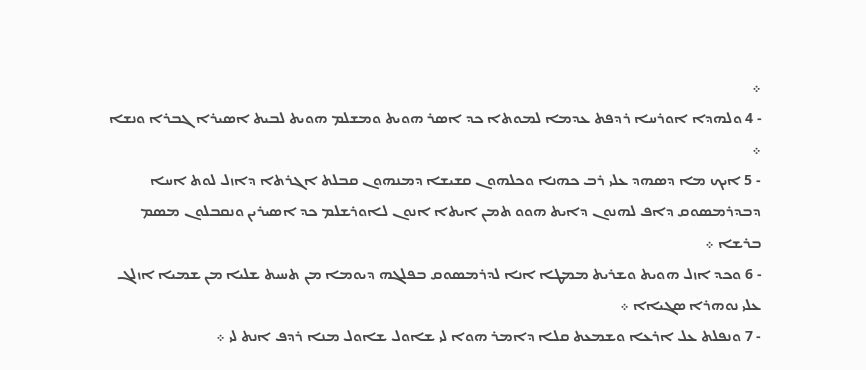܀
- 4 ܘܠܗܕܐ ܐܘܪܚܐ ܪܕܦܬ ܥܕܡܐ ܠܡܘܬܐ ܟܕ ܐܤܪ ܗܘܝܬ ܘܡܫܠܡ ܗܘܝܬ ܠܒܝܬ ܐܤܝܪܐ ܓܒܪܐ ܘܢܫܐ ܀
- 5 ܐܝܟ ܡܐ ܕܤܗܕ ܥܠܝ ܪܒ ܟܗܢܐ ܘܟܠܗܘܢ ܩܫܝܫܐ ܕܡܢܗܘܢ ܩܒܠܬ ܐܓܪܬܐ ܕܐܙܠ ܠܘܬ ܐܚܐ ܕܒܕܪܡܤܘܩ ܕܐܦ ܠܗܢܘܢ ܕܐܝܬ ܗܘܘ ܬܡܢ ܐܝܬܐ ܐܢܘܢ ܠܐܘܪܫܠܡ ܟܕ ܐܤܝܪܝܢ ܘܢܩܒܠܘܢ ܡܤܡ ܒܪܫܐ ܀
- 6 ܘܟܕ ܐܙܠ ܗܘܝܬ ܘܫܪܝܬ ܡܡܛܐ ܐܢܐ ܠܕܪܡܤܘܩ ܒܦܠܓܗ ܕܝܘܡܐ ܡܢ ܬܚܝܬ ܫܠܝܐ ܡܢ ܫܡܝܐ ܐܙܠܓ ܥܠܝ ܢܘܗܪܐ ܤܓܝܐܐ ܀
- 7 ܘܢܦܠܬ ܥܠ ܐܪܥܐ ܘܫܡܥܬ ܩܠܐ ܕܐܡܪ ܗܘܐ ܠܝ ܫܐܘܠ ܫܐܘܠ ܡܢܐ ܪܕܦ ܐܢܬ ܠܝ ܀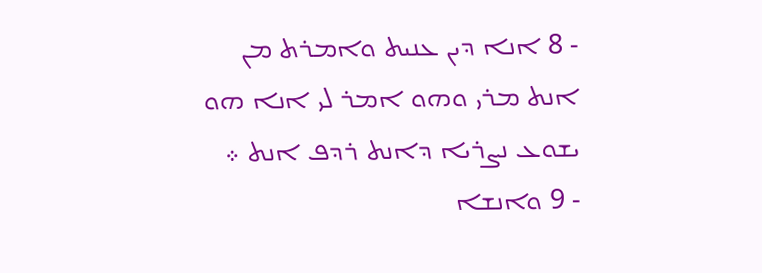- 8 ܐܢܐ ܕܝܢ ܥܢܝܬ ܘܐܡܪܬ ܡܢ ܐܢܬ ܡܪܝ ܘܗܘ ܐܡܪ ܠܝ ܐܢܐ ܗܘ ܝܫܘܥ ܢܨܪܝܐ ܕܐܢܬ ܪܕܦ ܐܢܬ ܀
- 9 ܘܐܢܫܐ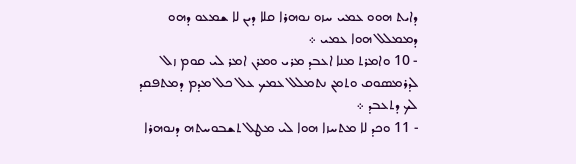ܕܐܝܬ ܗܘܘ ܥܡܝ ܚܙܘ ܢܘܗܪܐ ܩܠܐ ܕܝܢ ܠܐ ܫܡܥܘ ܕܗܘ ܕܡܡܠܠ ܗܘܐ ܥܡܝ ܀
- 10 ܘܐܡܪܬ ܡܢܐ ܐܥܒܕ ܡܪܝ ܘܡܪܢ ܐܡܪ ܠܝ ܩܘܡ ܙܠ ܠܕܪܡܤܘܩ ܘܬܡܢ ܢܬܡܠܠ ܥܡܟ ܥܠ ܟܠ ܡܕܡ ܕܡܬܦܩܕ ܠܟ ܕܬܥܒܕ ܀
- 11 ܘܟܕ ܠܐ ܡܬܚܙܐ ܗܘܐ ܠܝ ܡܛܠ ܬܫܒܘܚܬܗ ܕܢܘܗܪܐ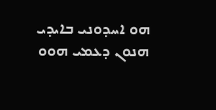ܗܘ ܐܚܕܘܢܝ ܒܐܝܕܝ ܗܢܘܢ ܕܥܡܝ ܗܘܘ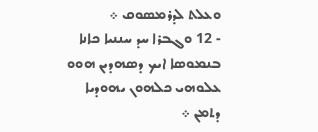ܘܥܠܬ ܠܕܪܡܤܘܩ ܀
- 12 ܘܓܒܪܐ ܚܕ ܚܢܢܝܐ ܟܐܢܐ ܒܢܡܘܤܐ ܐܝܟ ܕܤܗܕܝܢ ܗܘܘ ܥܠܘܗܝ ܟܠܗܘܢ ܝܗܘܕܝܐ ܕܬܡܢ ܀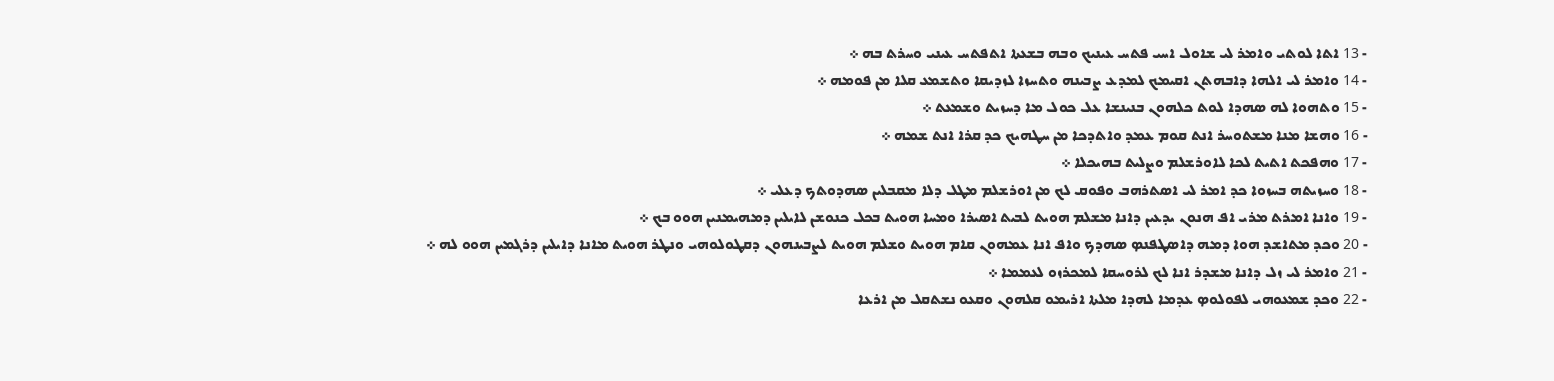- 13 ܐܬܐ ܠܘܬܝ ܘܐܡܪ ܠܝ ܫܐܘܠ ܐܚܝ ܦܬܚ ܥܝܢܝܟ ܘܒܗ ܒܫܥܬܐ ܐܬܦܬܚ ܥܝܢܝ ܘܚܪܬ ܒܗ ܀
- 14 ܘܐܡܪ ܠܝ ܐܠܗܐ ܕܐܒܗܬܢ ܐܩܝܡܟ ܠܡܕܥ ܨܒܝܢܗ ܘܬܚܙܐ ܠܙܕܝܩܐ ܘܬܫܡܥ ܩܠܐ ܡܢ ܦܘܡܗ ܀
- 15 ܘܬܗܘܐ ܠܗ ܤܗܕܐ ܠܘܬ ܟܠܗܘܢ ܒܢܝܢܫܐ ܥܠ ܟܘܠ ܡܐ ܕܚܙܝܬ ܘܫܡܥܬ ܀
- 16 ܘܗܫܐ ܡܢܐ ܡܫܬܘܚܪ ܐܢܬ ܩܘܡ ܥܡܕ ܘܐܬܕܟܐ ܡܢ ܚܛܗܝܟ ܟܕ ܩܪܐ ܐܢܬ ܫܡܗ ܀
- 17 ܘܗܦܟܬ ܐܬܝܬ ܠܟܐ ܠܐܘܪܫܠܡ ܘܨܠܝܬ ܒܗܝܟܠܐ ܀
- 18 ܘܚܙܝܬܗ ܒܚܙܘܐ ܟܕ ܐܡܪ ܠܝ ܐܤܬܪܗܒ ܘܦܘܩ ܠܟ ܡܢ ܐܘܪܫܠܡ ܡܛܠ ܕܠܐ ܡܩܒܠܝܢ ܤܗܕܘܬܟ ܕܥܠܝ ܀
- 19 ܘܐܢܐ ܐܡܪܬ ܡܪܝ ܐܦ ܗܢܘܢ ܝܕܥܝܢ ܕܐܢܐ ܡܫܠܡ ܗܘܝܬ ܠܒܝܬ ܐܤܝܪܐ ܘܡܚܐ ܗܘܝܬ ܒܟܠ ܟܢܘܫܢ ܠܐܝܠܝܢ ܕܡܗܝܡܢܝܢ ܗܘܘ ܒܟ ܀
- 20 ܘܟܕ ܡܬܐܫܕ ܗܘܐ ܕܡܗ ܕܐܤܛܦܢܤ ܤܗܕܟ ܘܐܦ ܐܢܐ ܥܡܗܘܢ ܩܐܡ ܗܘܝܬ ܘܫܠܡ ܗܘܝܬ ܠܨܒܝܢܗܘܢ ܕܩܛܘܠܘܗܝ ܘܢܛܪ ܗܘܝܬ ܡܐܢܐ ܕܐܝܠܝܢ ܕܪܓܡܝܢ ܗܘܘ ܠܗ ܀
- 21 ܘܐܡܪ ܠܝ ܙܠ ܕܐܢܐ ܡܫܕܪ ܐܢܐ ܠܟ ܠܪܘܚܩܐ ܠܡܟܪܙܘ ܠܥܡܡܐ ܀
- 22 ܘܟܕ ܫܡܥܘܗܝ ܠܦܘܠܘܤ ܥܕܡܐ ܠܗܕܐ ܡܠܬܐ ܐܪܝܡܘ ܩܠܗܘܢ ܘܩܥܘ ܢܫܬܩܠ ܡܢ ܐܪܥܐ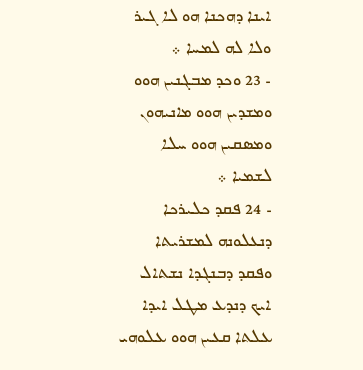ܐܝܢܐ ܕܗܟܢܐ ܗܘ ܠܐ ܓܝܪ ܘܠܐ ܠܗ ܠܡܚܐ ܀
- 23 ܘܟܕ ܡܒܓܢܝܢ ܗܘܘ ܘܡܫܕܝܢ ܗܘܘ ܡܐܢܝܗܘܢ ܘܡܤܩܝܢ ܗܘܘ ܚܠܐ ܠܫܡܝܐ ܀
- 24 ܦܩܕ ܟܠܝܪܟܐ ܕܢܥܠܘܢܗ ܠܡܫܪܝܬܐ ܘܦܩܕ ܕܒܢܓܕܐ ܢܫܬܐܠ ܐܝܟ ܕܢܕܥ ܡܛܠ ܐܝܕܐ ܥܠܬܐ ܩܥܝܢ ܗܘܘ ܥܠܘܗܝ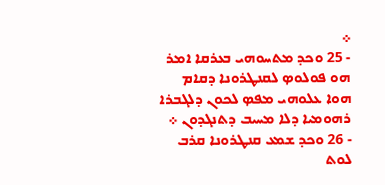܀
- 25 ܘܟܕ ܡܬܚܘܗܝ ܒܥܪܩܐ ܐܡܪ ܗܘ ܦܘܠܘܤ ܠܩܢܛܪܘܢܐ ܕܩܐܡ ܗܘܐ ܥܠܘܗܝ ܡܦܤ ܠܟܘܢ ܕܠܓܒܪܐ ܪܗܘܡܝܐ ܕܠܐ ܡܚܝܒ ܕܬܢܓܕܘܢ ܀
- 26 ܘܟܕ ܫܡܥ ܩܢܛܪܘܢܐ ܩܪܒ ܠܘܬ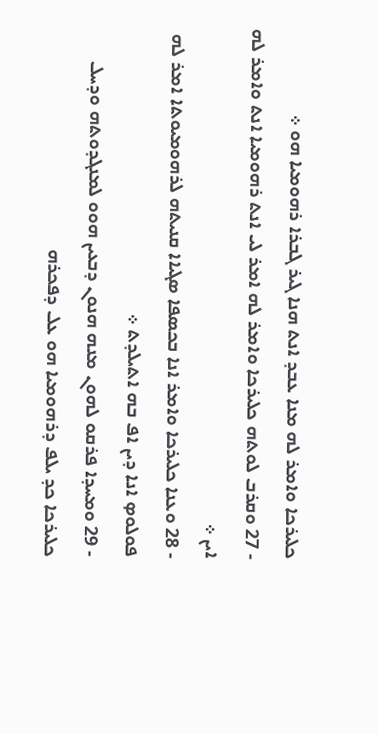ܟܠܝܪܟܐ ܘܐܡܪ ܠܗ ܡܢܐ ܥܒܕ ܐܢܬ ܗܢܐ ܓܝܪ ܓܒܪܐ ܪܗܘܡܝܐ ܗܘ ܀
- 27 ܘܩܪܒ ܠܘܬܗ ܟܠܝܪܟܐ ܘܐܡܪ ܠܗ ܐܡܪ ܠܝ ܐܢܬ ܪܗܘܡܝܐ ܐܢܬ ܘܐܡܪ ܠܗ ܐܝܢ ܀
- 28 ܘܥܢܐ ܟܠܝܪܟܐ ܘܐܡܪ ܐܢܐ ܒܟܤܦܐ ܤܓܝܐܐ ܩܢܝܬܗ ܠܪܗܘܡܝܘܬܐ ܐܡܪ ܠܗ ܦܘܠܘܤ ܐܢܐ ܕܝܢ ܐܦ ܒܗ ܐܬܝܠܕܬ ܀
- 29 ܘܡܚܕܐ ܦܪܩܘ ܠܗܘܢ ܡܢܗ ܗܢܘܢ ܕܒܥܝܢ ܗܘܘ ܠܡܢܓܕܘܬܗ ܘܕܚܠ ܟܠܝܪܟܐ ܟܕ ܝܠܦ ܕܪܗܘܡܝܐ ܗܘ ܥܠ ܕܦܟܪܗ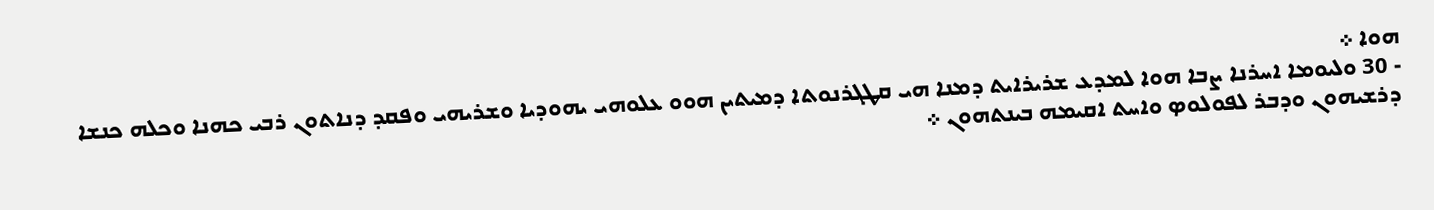ܗܘܐ ܀
- 30 ܘܠܝܘܡܐ ܐܚܪܢܐ ܨܒܐ ܗܘܐ ܠܡܕܥ ܫܪܝܪܐܝܬ ܕܡܢܐ ܗܝ ܩܛܓܪܢܘܬܐ ܕܡܝܬܝܢ ܗܘܘ ܥܠܘܗܝ ܝܗܘܕܝܐ ܘܫܪܝܗܝ ܘܦܩܕ ܕܢܐܬܘܢ ܪܒܝ ܟܗܢܐ ܘܟܠܗ ܟܢܫܐ ܕܪܫܝܗܘܢ ܘܕܒܪ ܠܦܘܠܘܤ ܘܐܚܬ ܐܩܝܡܗ ܒܝܢܬܗܘܢ ܀